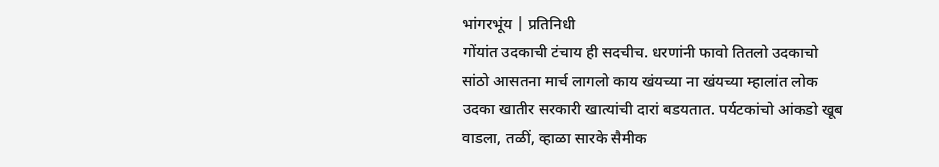भांगरभूंय | प्रतिनिधी
गोंयांत उदकाची टंचाय ही सदचीच. धरणांनी फावो तितलो उदकाचो सांठो आसतना मार्च लागलो काय खंयच्या ना खंयच्या म्हालांत लोक उदका खातीर सरकारी खात्यांची दारां बडयतात. पर्यटकांचो आंकडो खूब वाडला, तळीं, व्हाळा सारके सैमीक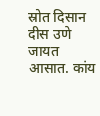स्रोत दिसान दीस उणे जायत आसात. कांय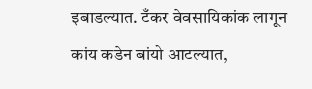इबाडल्यात. टँकर वेवसायिकांक लागून कांय कडेन बांयो आटल्यात,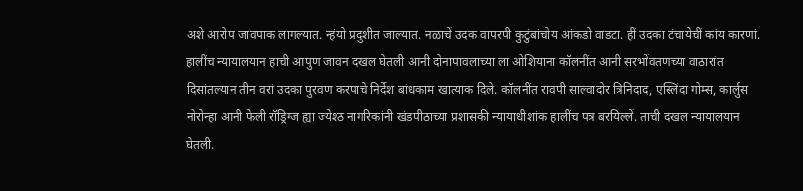अशे आरोप जावपाक लागल्यात. न्हंयो प्रदुशीत जाल्यात. नळाचें उदक वापरपी कुटुंबांचोय आंकडो वाडटा. हीं उदका टंचायेचीं कांय कारणां. हालींच न्यायालयान हाची आपुण जावन दखल घेतली आनी दोनापावलाच्या ला ओशियाना कॉलनींत आनी सरभोंवतणच्या वाठारांत दिसांतल्यान तीन वरां उदका पुरवण करपाचे निर्देश बांधकाम खात्याक दिले. कॉलनींत रावपी साल्वादोर त्रिनिदाद, एस्लिंदा गोम्स, कार्लुस नोरोन्हा आनी फेली रॉड्रिग्ज ह्या ज्येश्ठ नागरिकांनी खंडपीठाच्या प्रशासकी न्यायाधीशांक हालींच पत्र बरयिल्लें. ताची दखल न्यायालयान घेतली.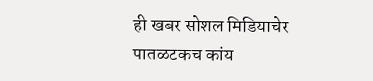ही खबर सोशल मिडियाचेर पातळटकच कांय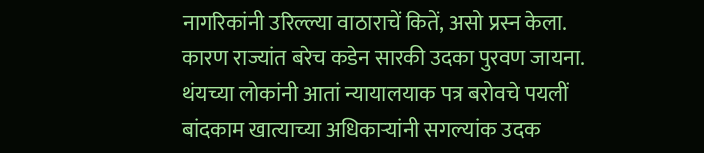नागरिकांनी उरिल्ल्या वाठाराचें कितें, असो प्रस्न केला. कारण राज्यांत बरेच कडेन सारकी उदका पुरवण जायना. थंयच्या लोकांनी आतां न्यायालयाक पत्र बरोवचे पयलीं बांदकाम खात्याच्या अधिकाऱ्यांनी सगल्यांक उदक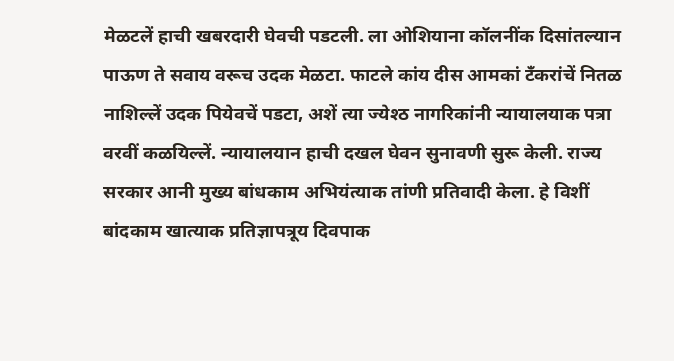मेळटलें हाची खबरदारी घेवची पडटली. ला ओशियाना कॉलनींक दिसांतल्यान पाऊण ते सवाय वरूच उदक मेळटा. फाटले कांय दीस आमकां टँकरांचें नितळ नाशिल्लें उदक पियेवचें पडटा, अशें त्या ज्येश्ठ नागरिकांनी न्यायालयाक पत्रा वरवीं कळयिल्लें. न्यायालयान हाची दखल घेवन सुनावणी सुरू केली. राज्य सरकार आनी मुख्य बांधकाम अभियंत्याक तांणी प्रतिवादी केला. हे विशीं बांदकाम खात्याक प्रतिज्ञापत्रूय दिवपाक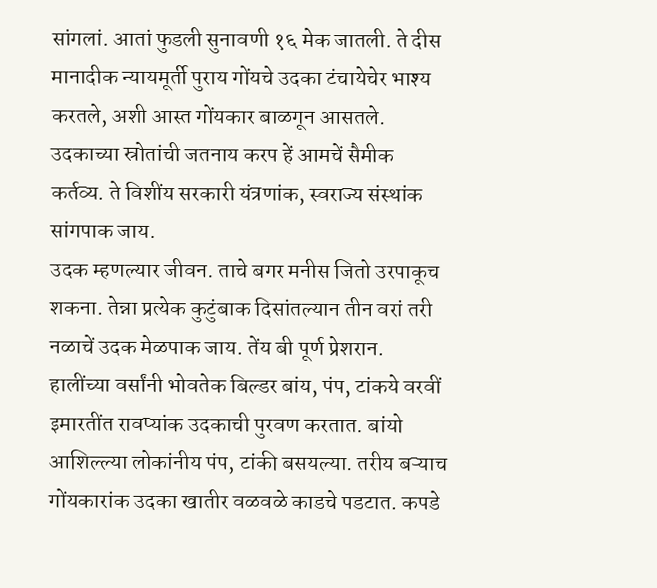सांगलां. आतां फुडली सुनावणी १६ मेक जातली. ते दीस मानादीक न्यायमूर्ती पुराय गोंयचे उदका टंचायेचेर भाश्य करतले, अशी आस्त गोंयकार बाळगून आसतले. उदकाच्या स्रोतांची जतनाय करप हें आमचें सैमीक कर्तव्य. ते विशींय सरकारी यंत्रणांक, स्वराज्य संस्थांक सांगपाक जाय.
उदक म्हणल्यार जीवन. ताचे बगर मनीस जितो उरपाकूच शकना. तेन्ना प्रत्येक कुटुंबाक दिसांतल्यान तीन वरां तरी नळाचें उदक मेळपाक जाय. तेंय बी पूर्ण प्रेशरान. हालींच्या वर्सांनी भोवतेक बिल्डर बांय, पंप, टांकये वरवीं इमारतींत रावप्यांक उदकाची पुरवण करतात. बांयो आशिल्ल्या लोकांनीय पंप, टांकी बसयल्या. तरीय बऱ्याच गोंयकारांक उदका खातीर वळवळे काडचे पडटात. कपडे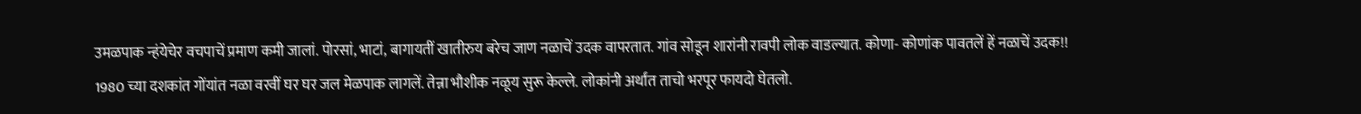उमळपाक न्हंयेचेर वचपाचें प्रमाण कमी जालां. पोरसां, भाटां, बागायतीं खातीरुय बरेच जाण नळाचें उदक वापरतात. गांव सोडून शारांनी रावपी लोक वाडल्यात. कोणा- कोणांक पावतलें हें नळाचें उदक!!
1980 च्या दशकांत गोंयांत नळा वरवीं घर घर जल मेळपाक लागलें. तेन्ना भौशीक नळूय सुरू केल्ले. लोकांनी अर्थांत ताचो भरपूर फायदो घेतलो.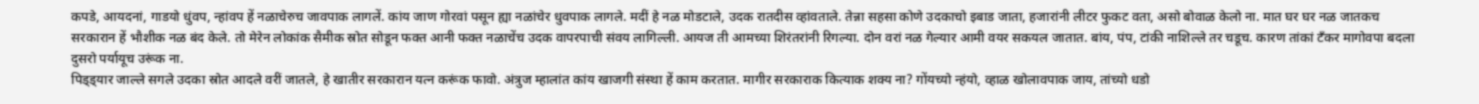कपडे, आयदनां, गाडयो धुंवप, न्हांवप हें नळाचेरुच जावपाक लागलें. कांय जाण गोरवां पसून ह्या नळांचेर धुवपाक लागले. मदीं हे नळ मोडटाले, उदक रातदीस व्हांवताले. तेन्ना सहसा कोणे उदकाचो इबाड जाता, हजारांनी लीटर फुकट वता, असो बोवाळ केलो ना. मात घर घर नळ जातकच सरकारान हें भौशीक नळ बंद केले. तो मेरेन लोकांक सैमीक स्रोत सोडून फक्त आनी फक्त नळाचेंच उदक वापरपाची संवय लागिल्ली. आयज ती आमच्या शिरंतरांनी रिगल्या. दोन वरां नळ गेल्यार आमी वयर सकयल जातात. बांय, पंप, टांकी नाशिल्ले तर चडूच. कारण तांकां टँकर मागोवपा बदला दुसरो पर्यायूच उरूंक ना.
पिड्ड्यार जाल्ले सगले उदका स्रोत आदले वरीं जातले, हे खातीर सरकारान यत्न करूंक फावो. अंत्रुज म्हालांत कांय खाजगी संस्था हें काम करतात. मागीर सरकाराक कित्याक शक्य ना? गोंयच्यो न्हंयो, व्हाळ खोलावपाक जाय, तांच्यो धडो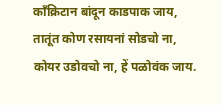काँक्रिटान बांदून काडपाक जाय, तातूंत कोण रसायनां सोडचो ना, कोयर उडोवचो ना, हें पळोवंक जाय.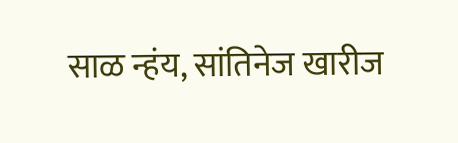साळ न्हंय, सांतिनेज खारीज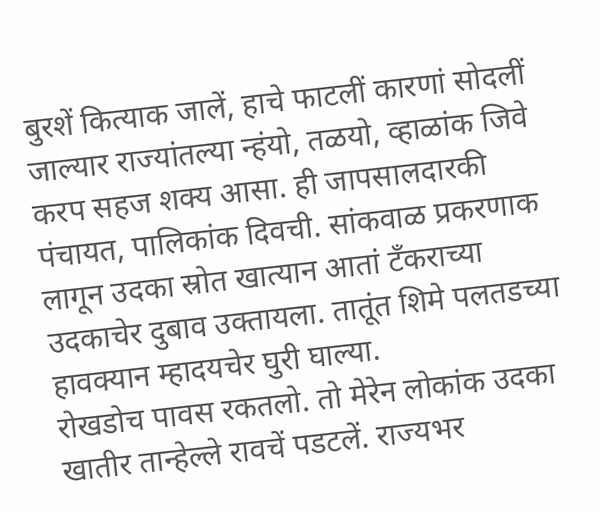बुरशें कित्याक जालें, हाचे फाटलीं कारणां सोदलीं जाल्यार राज्यांतल्या न्हंयो, तळयो, व्हाळांक जिवे करप सहज शक्य आसा. ही जापसालदारकी पंचायत, पालिकांक दिवची. सांकवाळ प्रकरणाक लागून उदका स्रोत खात्यान आतां टँकराच्या उदकाचेर दुबाव उक्तायला. तातूंत शिमे पलतडच्या हावक्यान म्हादयचेर घुरी घाल्या.
रोखडोच पावस रकतलो. तो मेरेन लोकांक उदका खातीर तान्हेल्ले रावचें पडटलें. राज्यभर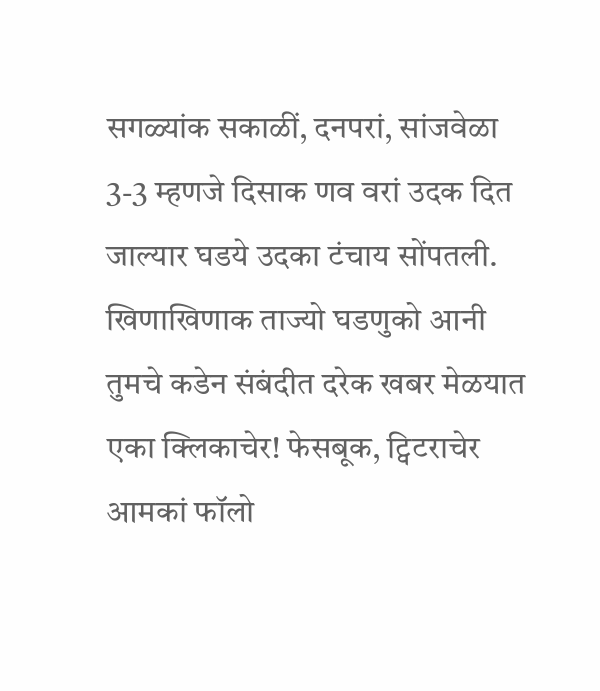सगळ्यांक सकाळीं, दनपरां, सांजवेळा 3-3 म्हणजे दिसाक णव वरां उदक दित जाल्यार घडये उदका टंचाय सोंपतली.
खिणाखिणाक ताज्यो घडणुको आनी तुमचे कडेन संबंदीत दरेक खबर मेळयात एका क्लिकाचेर! फेसबूक, ट्विटराचेर आमकां फॉलो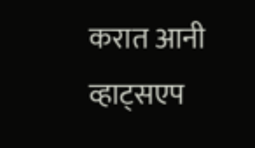करात आनी व्हाट्सएप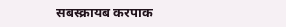सबस्क्रायब करपाक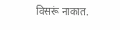विसरूं नाकात.